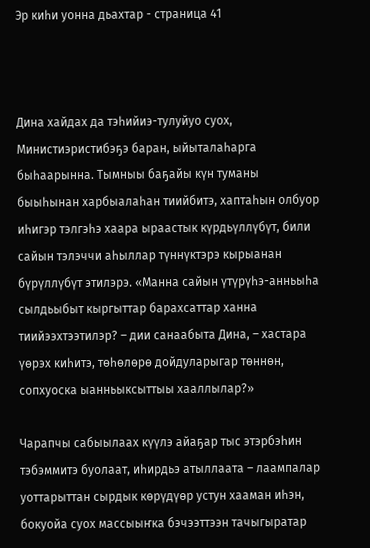Эр киһи уонна дьахтар - страница 41



Дина хайдах да тэһийиэ-тулуйуо суох, Министиэристибэҕэ баран, ыйыталаһарга быһаарынна. Тымныы баҕайы күн туманы быыһынан харбыалаһан тиийбитэ, хаптаһын олбуор иһигэр тэлгэһэ хаара ыраастык күрдьүллүбүт, били сайын тэлэччи аһыллар түннүктэрэ кырыанан бүрүллүбүт этилэрэ. «Манна сайын үтүрүһэ-анньыһа сылдьыбыт кыргыттар барахсаттар ханна тиийээхтээтилэр? – дии санаабыта Дина, – хастара үөрэх киһитэ, төһөлөрө дойдуларыгар төннөн, сопхуоска ыанньыксыттыы хааллылар?»

Чарапчы сабыылаах күүлэ айаҕар тыс этэрбэһин тэбэммитэ буолаат, иһирдьэ атыллаата – лаампалар уоттарыттан сырдык көрүдүөр устун хааман иһэн, бокуойа суох массыыҥка бэчээттээн тачыгыратар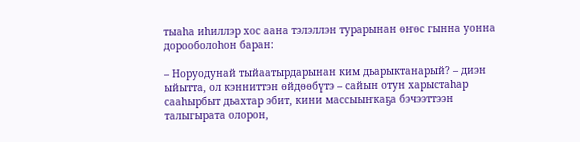тыаһа иһиллэр хос аана тэлэллэн турарынан өҥөс гынна уонна дорооболоһон баран:

– Норуодунай тыйаатырдарынан ким дьарыктанарый? – диэн ыйытта, ол кэнниттэн өйдөөбүтэ – сайын отун харыстаһар сааһырбыт дьахтар эбит, кини массыыҥкаҕа бэчээттээн талыгырата олорон,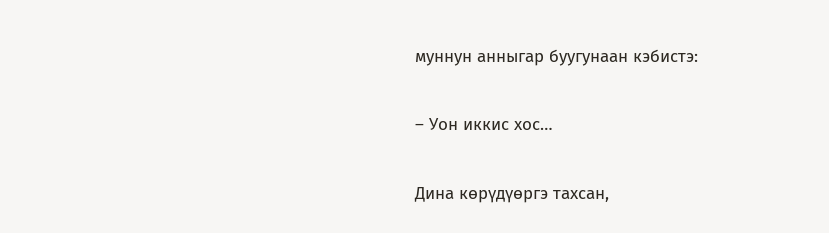муннун анныгар буугунаан кэбистэ:

– Уон иккис хос…

Дина көрүдүөргэ тахсан,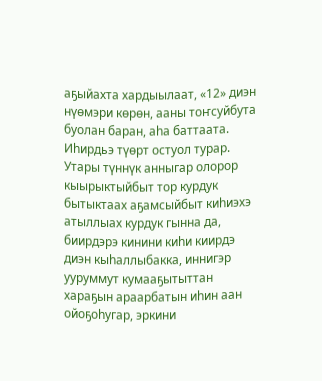аҕыйахта хардыылаат, «12» диэн нүөмэри көрөн, ааны тоҥсуйбута буолан баран, аһа баттаата. Иһирдьэ түөрт остуол турар. Утары түннүк анныгар олорор кыырыктыйбыт тор курдук бытыктаах аҕамсыйбыт киһиэхэ атыллыах курдук гынна да, биирдэрэ кинини киһи киирдэ диэн кыһаллыбакка, иннигэр ууруммут кумааҕытыттан хараҕын араарбатын иһин аан ойоҕоһугар, эркини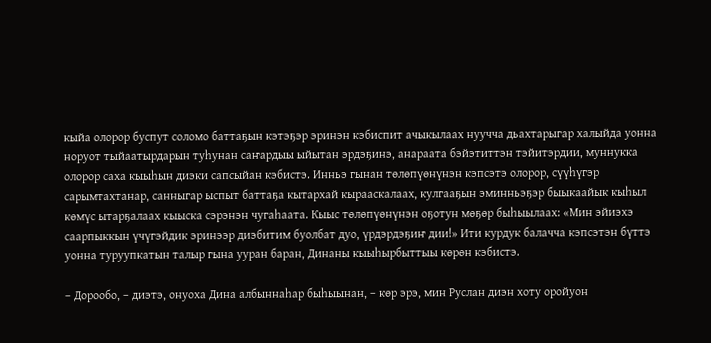кыйа олорор буспут соломо баттаҕын кэтэҕэр эринэн кэбиспит ачыкылаах нуучча дьахтарыгар халыйда уонна норуот тыйаатырдарын туһунан саҥардыы ыйытан эрдэҕинэ, анараата бэйэтиттэн тэйитэрдии, муннукка олорор саха кыыһын диэки сапсыйан кэбистэ. Инньэ гынан төлөпүөнүнэн кэпсэтэ олорор, сүүһүгэр сарымтахтанар, санныгар ыспыт баттаҕа кытархай кырааскалаах, кулгааҕын эминньэҕэр быыкаайык кыһыл көмүс ытарҕалаах кыыска сэрэнэн чугаһаата. Кыыс төлөпүөнүнэн оҕотун мөҕөр быһыылаах: «Мин эйиэхэ саарпыккын үчүгэйдик эринээр диэбитим буолбат дуо, үрдэрдэҕиҥ дии!» Ити курдук балачча кэпсэтэн бүттэ уонна туруупкатын талыр гына ууран баран, Динаны кыыһырбыттыы көрөн кэбистэ.

– Дорообо, – диэтэ, онуоха Дина албыннаһар быһыынан, – көр эрэ, мин Руслан диэн хоту оройуон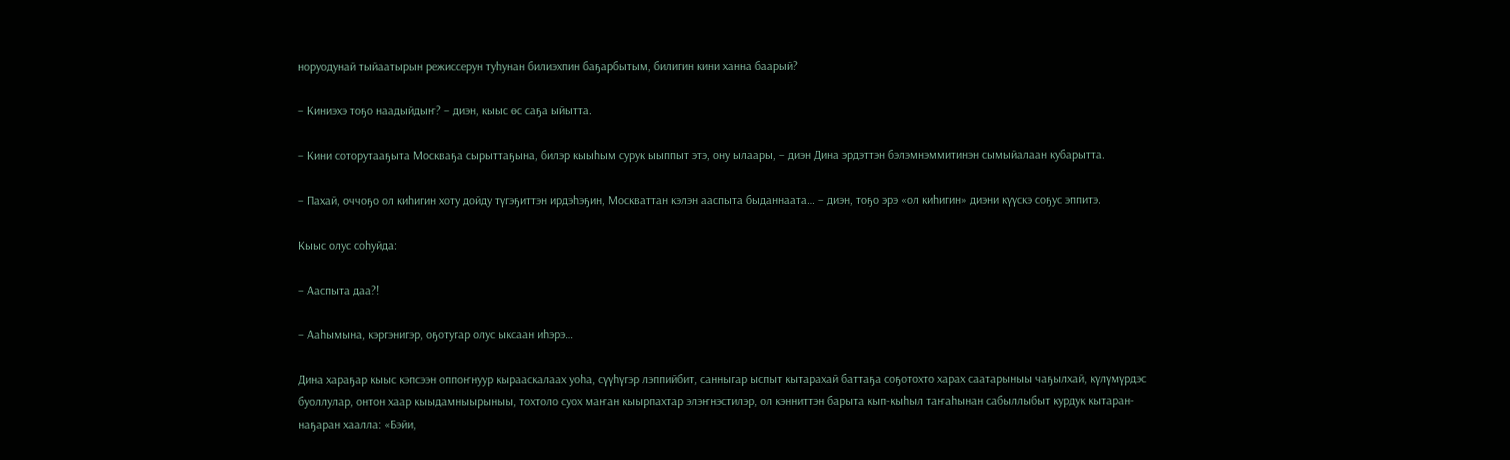норуодунай тыйаатырын режиссерун туһунан билиэхпин баҕарбытым, билигин кини ханна баарый?

– Киниэхэ тоҕо наадыйдыҥ? – диэн, кыыс өс саҕа ыйытта.

– Кини соторутааҕыта Москваҕа сырыттаҕына, билэр кыыһым сурук ыыппыт этэ, ону ылаары, – диэн Дина эрдэттэн бэлэмнэммитинэн сымыйалаан кубарытта.

– Пахай, оччоҕо ол киһигин хоту дойду түгэҕиттэн ирдэһэҕин, Москваттан кэлэн ааспыта быданнаата… – диэн, тоҕо эрэ «ол киһигин» диэни күүскэ соҕус эппитэ.

Кыыс олус соһуйда:

– Ааспыта даа?!

– Ааһымына, кэргэнигэр, оҕотугар олус ыксаан иһэрэ…

Дина хараҕар кыыс кэпсээн оппоҥнуур кырааскалаах уоһа, сүүһүгэр лэппийбит, санныгар ыспыт кытарахай баттаҕа соҕотохто харах саатарыныы чаҕылхай, күлүмүрдэс буоллулар, онтон хаар кыыдамныырыныы, тохтоло суох маҥан кыырпахтар элэҥнэстилэр, ол кэнниттэн барыта кып-кыһыл таҥаһынан сабыллыбыт курдук кытаран-наҕаран хаалла: «Бэйи,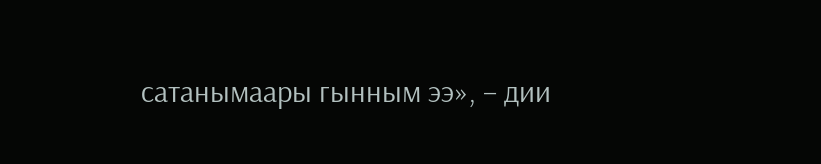сатанымаары гынным ээ», – дии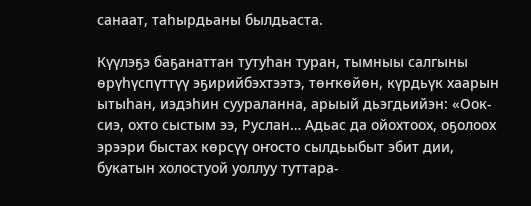санаат, таһырдьаны былдьаста.

Күүлэҕэ баҕанаттан тутуһан туран, тымныы салгыны өрүһүспүттүү эҕирийбэхтээтэ, төҥкөйөн, күрдьүк хаарын ытыһан, иэдэһин суураланна, арыый дьэгдьийэн: «Оок-сиэ, охто сыстым ээ, Руслан… Адьас да ойохтоох, оҕолоох эрээри быстах көрсүү оҥосто сылдьыбыт эбит дии, букатын холостуой уоллуу туттара-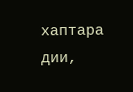хаптара дии,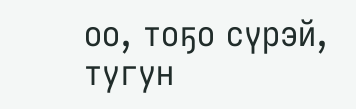оо, тоҕо сүрэй, тугун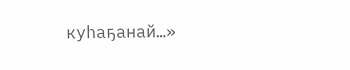куһаҕанай…»